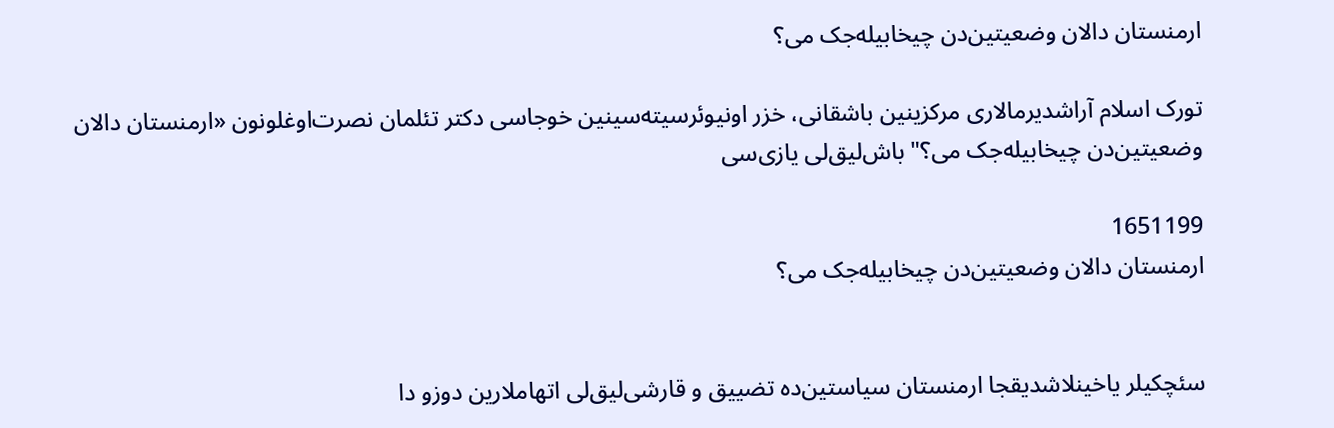ارمنستان دالان وضعیتین‌دن چیخابیله‌جک‌ می؟

تورک اسلام آراشدیرمالاری مرکزینین باشقانی، خزر اونیوئرسیته‌سینین خوجاسی دکتر تئلمان نصرت‌اوغلونون «ارمنستان دالان وضعیتین‌دن چیخابیله‌جک‌ می؟" باش‌لیق‌لی یازی‌سی

1651199
ارمنستان دالان وضعیتین‌دن چیخابیله‌جک‌ می؟


سئچکیلر یاخینلاشدیقجا ارمنستان سیاستین‌ده تضییق و قارشی‌لیق‌لی اتهاملارین دوزو دا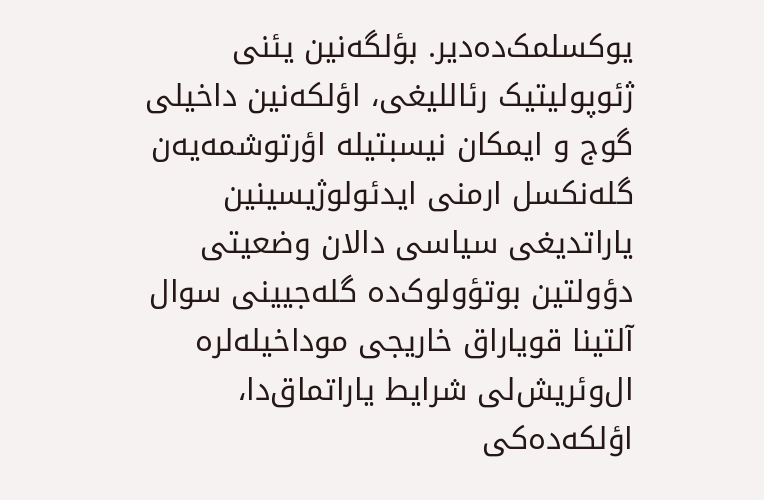یوکسلمک‌ده‌دیر. بؤلگه‌نین یئنی ژئوپولیتیک رئاللیغی، اؤلکه‌نین داخیلی گوج و ایمکان نیسبتیله اؤرتوشمه‌یه‌ن گله‌نکسل ارمنی ایدئولوژیسینین یاراتدیغی سیاسی دالان وضعیتی دؤولتین بوتؤولوک‌ده گله‌جیینی سوال آلتینا قویاراق خاریجی موداخیله‌لره ال‌وئریش‌لی شرایط یاراتماق‌دا، اؤلکه‌ده‌کی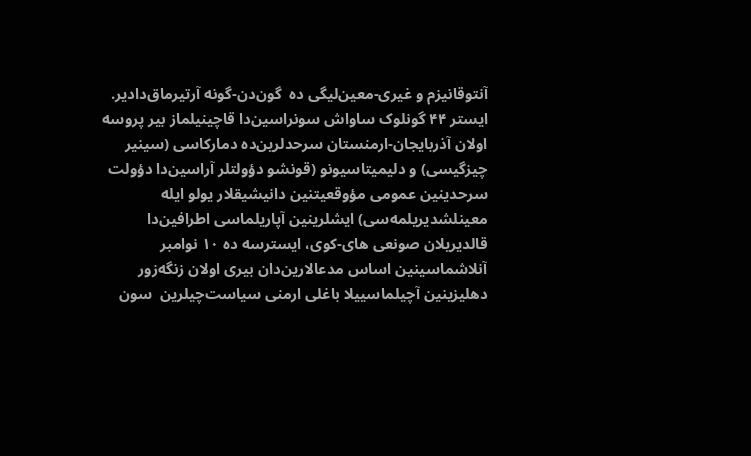آنتوقانیزم و غیری-معین‌لیگی ده  گون‌دن-گونه آرتیرماق‌دادیر.  ایستر ۴۴ گونلوک ساواش سونراسین‌دا قاچینیلماز بیر پروسه اولان آذربایجان-ارمنستان سرحدلرین‌ده دمارکاسی (سینیر چیزگیسی) و دلیمیتاسیونو (قونشو دؤولتلر آراسین‌دا دؤولت سرحدینین عمومی مؤوقعیتنین دانیشیقلار یولو ایله معینلشدیریلمه‌سی) ایشلرینین آپاریلماسی اطرافین‌دا قالدیریلان صونعی های-کوی، ایسترسه ده ۱۰ نوامبر آنلاشماسینین اساس مدعالارین‌دان بیری اولان زنگه‌زور دهلیزینین آچیلماسییلا باغلی ارمنی سیاست‌چیلرین  سون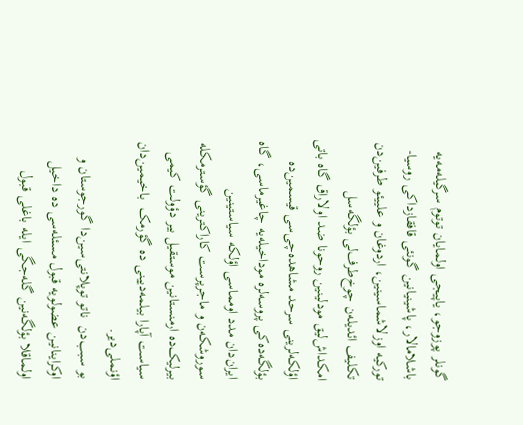گونلر پوزوجو، یاپیجی اولمایان توتوم سرگیله‌مه‌یه باشلامالار، پاشینیانین گونئی قافقازداکی روسیا-تورکیه اوزلاشماسینین، اردوغان و علییئو طرفین‌دن تکلیف ائدیله‌ن چوخ‌طرف‌لی بؤلگه‌سل امکداش‌لیق مودلینین روحونا ضد اولاراق گاه باتی اؤلکه‌لرینی سرحد مشاهده‌چی‌سی قیسمین‌ده بؤلگه‌ده‌کی پروسه‌لره موداخیله‌یه چاغیرماسی، گاه ایران‌دان مدد اومماسی اؤلکه سیاستینین سوروشکه‌ن و ماجرپرست کاراکترینی گؤسترمکله بیرلیک‌ده ارمنستانین موستقیل بیر دؤولت کیمی سیاست آپارا بیلمه‌دیینی ده گؤرمک  باخیمین‌دان اؤنملی‌دیر.
بو سبب‌دن  ناتو توپلانتی‌سین‌دا گورجوستان و اوکراینانین عضولویه قبول مسئله‌سی ده داخیل اولماقلا بؤلگه‌نین گله‌جگی ایله باغلی قبول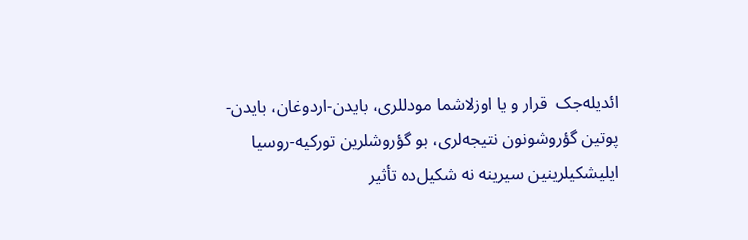ائدیله‌جک  قرار و یا اوزلاشما مودللری، بایدن-اردوغان، بایدن-پوتین گؤروشونون نتیجه‌لری، بو گؤروشلرین تورکیه-روسیا ایلیشکیلرینین سیرینه نه شکیل‌ده تأثیر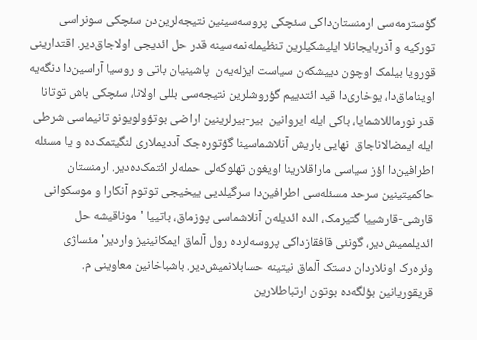گؤسترمه‌سی ارمنستان‌داکی سئچکی پروسه‌سینین نتیجه‌لرین‌دن سئچکی سونراسی تورکیه و آذربایجانلا ایلیشکیلرین تنظیمله‌نمه‌سینه قدر حل ائدیجی اولاجاق‌دیر. اقتدارینی قورویا بیلمک اوچون دییشکه‌ن سیاست ایزله‌یه‌ن  پاشینیان باتی و روسیا آراسین‌دا دنگه‌یه اویناماق‌دا، یوخاری‌دا قید ائتدییم گؤروشلرین نتیجه‌سی بللی اولانا، سئچکی باش توتانا قدر نورماللاشمایا، باکی ایله ایروانین  بیر-بیرلرینین اراضی بوتؤولویونو تانیماسی شرطی ایله ایمضالاناجاق  نهایی باریش آنلاشماسینا گؤتوره‌جک آددیملاری لنگیتمک‌ده و یا مسئله اطرافین‌دا اؤز سیاسی ماراقلارینا اویغون تهلوکه‌لی حمله‌لر ائتمک‌ده‌دیر. ارمنستان حاکمیتینین سرحد مسئله‌سی اطرافین‌دا سرگیلدیی ییخیجی توتوم آنکارا و موسکوانی قارشی-قارشییا گتیرمک، الده ائدیله‌ن آنلاشماسی پوزماق، باتییا 'موناقیشه حل ائدیلممیش‌دیر، گونئی قافقازداکی پروسه‌لرده رول آلماق ایمکانینیز واردیر' مئساژی وئره‌رک اونلاردان دستک آلماق نیتینه حسابلانمیش‌دیر. باشباخانین معاوینی م. قریقوریانین بؤلگه‌ده بوتون ارتباطلارین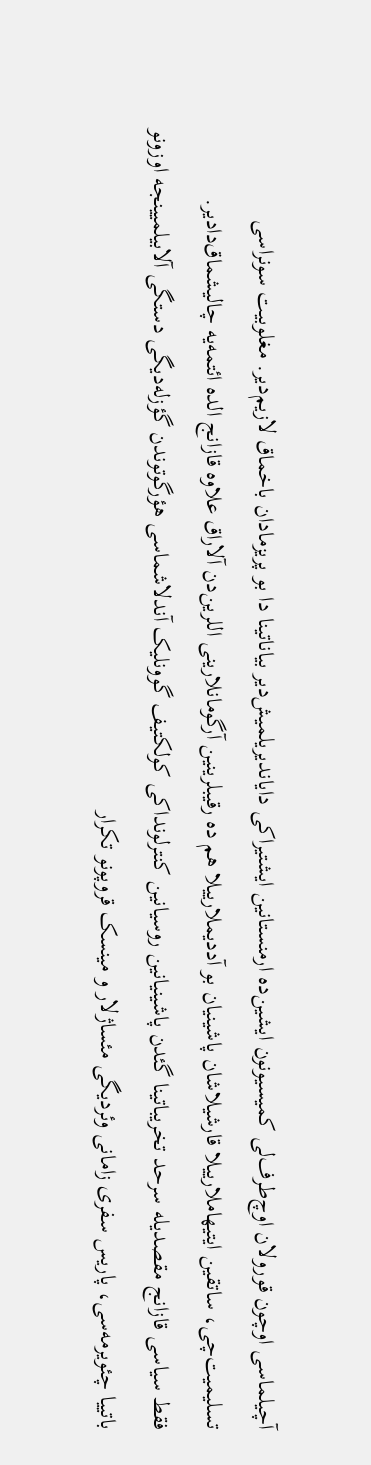آچیلماسی اوچون قورولان اوچ‌طرف‌لی کمیسیونون ایشین‌ده ارمنستانین ایشتیراکی دایاندیریلمیش‌دیر بیاناتینا دا بو پریزمادان باخماق لازیم‌دیر. مغلوبیت سونراسی  تسلیمیت‌چی، ساتقین ایتیهاملارییلا قارشیلاشان پاشینیان بو آددیملارییلا هم ده رقیبلرینین آرگومانلارینی اللرین‌دن آلاراق علاوه قازانج الده ائتمه‌یه چالیشماق‌دادیر.
فقط سیاسی قازانج مقصدیله سرحد تخریباتینا گئدن پاشینیانین روسیانین کنترلونداکی کولکتیف گوونلیک آندلاشماسی هؤرگوتوندن گؤزله‌دیگی دستگی آلابیلمیینجه اوزونو باتییا چئویرمه‌سی، پاریس سفری زامانی وئردیگی مئساژلار و مینسک قروپونو تکرار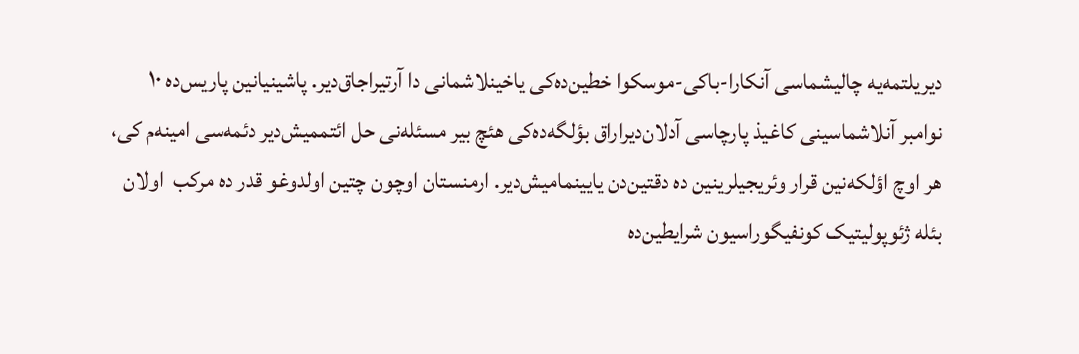دیریلتمه‌یه چالیشماسی آنکارا-باکی-موسکوا خطین‌ده‌کی یاخینلاشمانی دا آرتیراجاق‌دیر. پاشینیانین پاریس‌ده ۱۰ نوامبر آنلاشماسینی کاغیذ پارچاسی آدلان‌دیراراق بؤلگه‌ده‌کی هئچ بیر مسئله‌نی حل ائتممیش‌دیر دئمه‌سی امینه‌م کی، هر اوچ اؤلکه‌نین قرار وئریجیلرینین ده دقتین‌دن یایینمامیش‌دیر. ارمنستان اوچون چتین اولدوغو قدر ده مرکب  اولان بئله ژئوپولیتیک کونفیگوراسیون شرایطین‌ده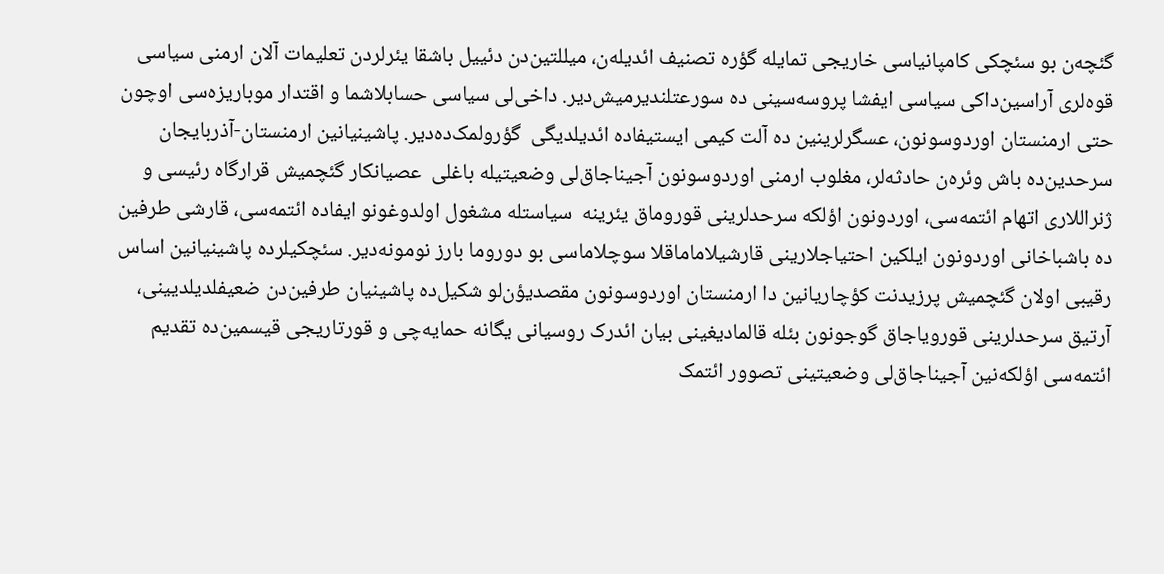گئچه‌ن بو سئچکی کامپانیاسی خاریجی تمایله گؤره تصنیف ائدیله‌ن، میللتین‌دن دئییل باشقا یئرلردن تعلیمات آلان ارمنی سیاسی قوه‌لری آراسین‌داکی سیاسی ایفشا پروسه‌سینی ده سورعتلندیرمیش‌دیر. داخی‌لی سیاسی حسابلاشما و اقتدار موباریزه‌سی اوچون حتی ارمنستان اوردوسونون، عسگرلرینین ده آلت کیمی ایستیفاده ائدیلدیگی  گؤرولمک‌ده‌دیر. پاشینیانین ارمنستان-آذربایجان سرحدین‌ده باش وئره‌ن حادثه‌لر، مغلوب ارمنی اوردوسونون آجیناجاق‌لی وضعیتیله باغلی  عصیانکار گئچمیش قرارگاه رئیسی و  ژنراللاری اتهام ائتمه‌سی، اوردونون اؤلکه سرحدلرینی قوروماق یئرینه  سیاستله مشغول اولدوغونو ایفاده ائتمه‌سی، قارشی طرفین ده باشباخانی اوردونون ایلکین احتیاجلارینی قارشیلاماماقلا سوچلاماسی بو دوروما بارز نومونه‌دیر. سئچکیلرده پاشینیانین اساس رقیبی اولان گئچمیش پرزیدنت کؤچاریانین دا ارمنستان اوردوسونون مقصدیؤن‌لو شکیل‌ده پاشینیان طرفین‌دن ضعیفلدیلدیینی، آرتیق سرحدلرینی قورویاجاق گوجونون بئله قالمادیغینی بیان ائد‌رک روسیانی یگانه حمایه‌چی و قورتاریجی قیسمین‌ده تقدیم ائتمه‌سی اؤلکه‌نین آجیناجاق‌لی وضعیتینی تصوور ائتمک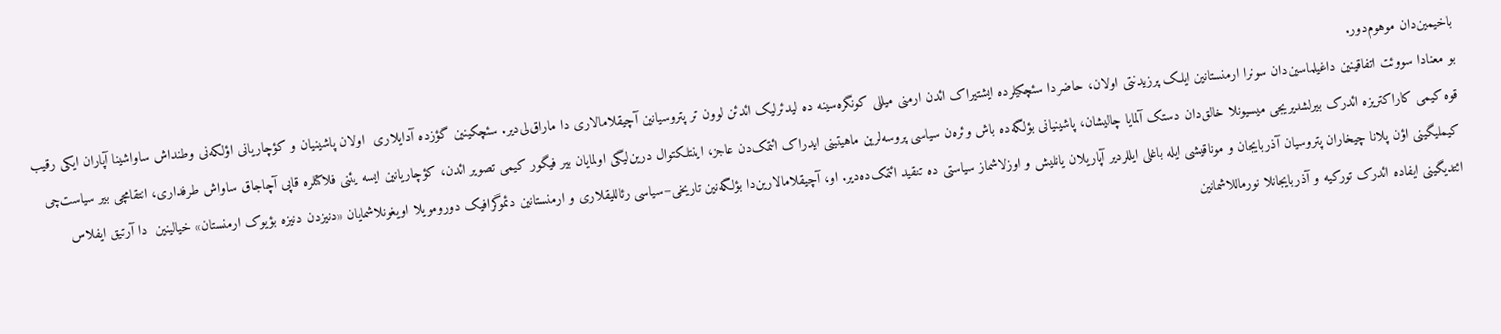باخیمین‌دان موهوم‌دور.
بو معنادا سووئت اتفاقینین داغیلماسین‌دان سونرا ارمنستانین ایلک پرزیدنتی اولان، حاضردا سئچکیلرده ایشتیراک ائد‌ن ارمنی میللی کونگره‌سینه ده لیدئرلیک ائدئن لوون تر پتروسیانین آچیقلامالاری دا ماراق‌لی‌دیر. سئچکینین گؤزده آدایلاری  اولان پاشینیان و کؤچاریانی اؤلکه‌نی وطنداش ساواشینا آپاران ایکی رقیب قوه کیمی کاراکتریزه ائد‌رک بیرلشدیریجی میسیونلا خالق‌دان دستک آلمایا چالیشان، پاشینیانی بؤلگه‌ده باش وئره‌ن سیاسی پروسه‌لرین ماهیتینی ایدراک ائتمک‌دن عاجز، اینتلکتوال درین‌لیگی اولمایان بیر فیگور کیمی تصویر ائد‌ن، کؤچاریانین ایسه یئنی فلاکتلره قاپی آچاجاق ساواش طرفداری، انتقامچی بیر سیاست‌چی کیملیگینی اؤن پلانا چیخاران پتروسیان آذربایجان و موناقیشی ایله باغلی ایللردیر آپاریلان یانلیش و اوزلاشماز سیاستی ده تنقید ائتمک‌ده‌دیر. او، آچیقلامالارین‌دا بؤلگه‌نین تاریخی–سیاسی رئاللیقلاری و ارمنستانین دئموگرافیک دورومویلا اویغونلاشمایان «دنیزدن دنیزه بؤیوک ارمنستان» خیالینین  دا آرتیق ایفلاس ائتدیگینی ایفاده ائد‌رک تورکیه و آذربایجانلا نورماللاشمانین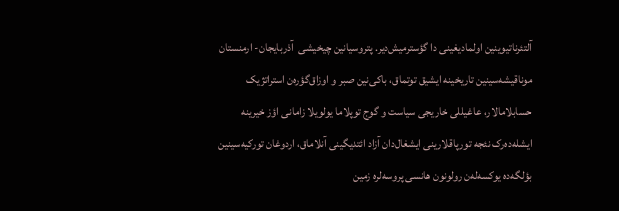آلتئرناتیوینین اولمادیغینی دا گؤسترمیش‌دیر. پتروسیانین چیخیشی  آذربایجان- ارمنستان موناقیشه‌سینین تاریخینه ایشیق توتماق، باکی‌نین صبر و اوزاق‌گؤره‌ن استراتژیک حسابلامالار، عاغیللی خاریجی سیاست و گوج توپلاما یولویلا زامانی اؤز خیرینه ایشله‌ده‌رک نئجه تورپاقلارینی ایشغال‌دان آزاد ائتدیگینی آنلاماق، اردوغان تورکیه‌سینین بؤلگه‌ده یوکسه‌له‌ن رولونون هانسی پروسه‌لره زمین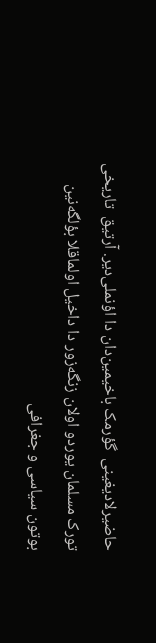حاضیرلادیغینی  گؤرمک باخیمین‌دان دا اؤنملی‌دیر. آرتیق  تاریخی تورک مسلمان یوردو اولان زنگه‌زور دا داخیل اولماقلا بؤلگه‌نین بوتون سیاسی و جغرافی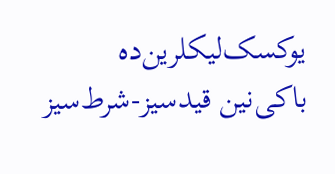یوکسک‌لیکلرین‌ده باکی‌نین قیدسیز-شرط‌سیز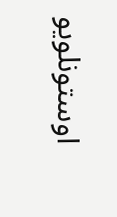اوستونلویو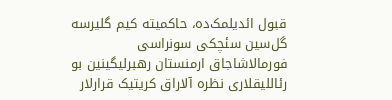قبول ائدیلمک‌ده، حاکمیته کیم گلیرسه گل‌سین سئچکی سونراسی فورمالاشاجاق ارمنستان رهبرلیگینین بو رئاللیقلاری نظره آلاراق کریتیک قرارلار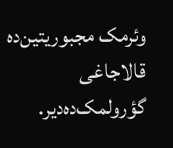وئرمک مجبوریتین‌ده قالاجاغی گؤرولمک‌ده‌دیر.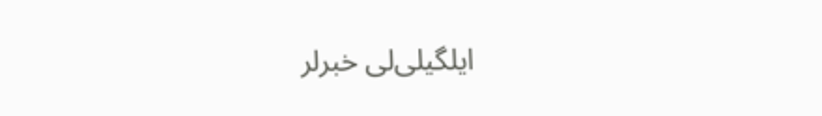ایلگیلی‌لی خبرلر